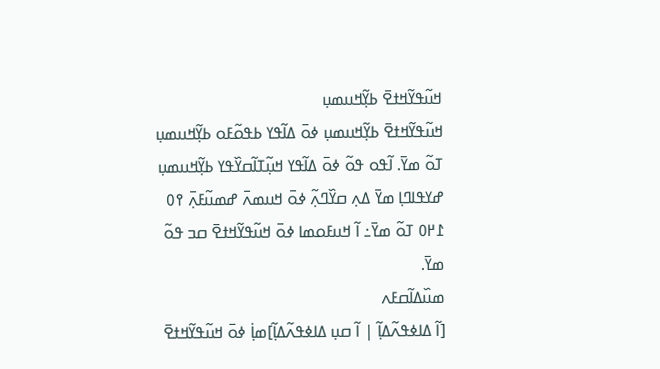ߞߎ߬ߟߌ߬ߞߙߐ߫ ߕߌ߲߬ߞߎߘߎ߲
ߞߎ߬ߟߌ߬ߞߙߐ߫ ߕߌ߲߬ߞߎߘߎ߲ ߦߋ߫ ߡߊ߬ߟߌ ߕߟߋ߬ߓߋ ߕߌ߲߬ߞߎߘߎ߲ ߠߋ߬ ߘߌ߫. ߊ߬ߟߋ ߟߋ߬ ߦߋ߫ ߡߊ߬ߟߌ ߞߎ߲߬ߠߊ߬ߛߌ߰ߟߌ ߕߌ߲߬ߞߎߘߎ߲ ߝߌߟߊߣߊ߲ ߘߌ߫ ߡߍ߲ ߛߌ߰ߣߍ߲߬ ߦߋ߫ ߞߎߘߍ߫ ߝߘߎ߬ߓߍ߲߫ ߉߀ ߁߂߀ ߠߋ߬ ߘߌ߫߸ ߊ߬ ߞߎߓߋߘߊ ߦߋ߫ ߞߎ߬ߟߌ߬ߞߙߐ߫ ߛߏ ߟߋ߬ ߘߌ߫.
ߘߎ߰ߡߊ߬ߛߓߍ
[ߊ߬ ߡߊߦߟߍ߬ߡߊ߲߬ | ߊ߬ ߛߎ߲ ߡߊߦߟߍ߬ߡߊ߲߬]ߘߊ߲߭ ߦߋ߫ ߞߎ߬ߟߌ߬ߞߙߐ߫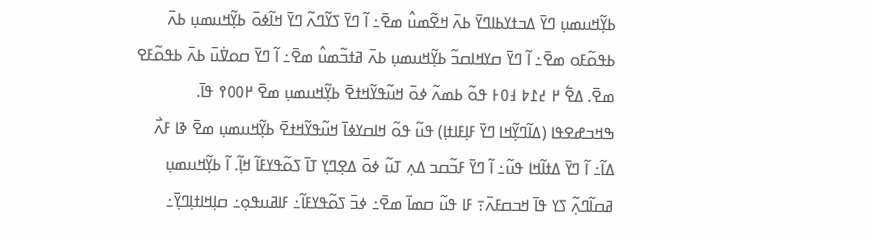ߕߌ߲߬ߞߎߘߎ߲ ߣߌ߫ ߡߏߙߌߕߊߣߌ߫ ߕߍ߫ ߞߐ߬ߘߎ߮ ߘߐ߫߸ ߊ߬ ߣߌ߫ ߖߌ߬ߣߍ߬ ߣߌ߫ ߞߊ߬ߦߋ߫ ߕߌ߲߬ߞߎߘߎ߲ ߕߍ߫ ߕߟߋ߬ߓߋ ߘߐ߫߸ ߊ߬ ߣߌ߫ ߛߌߞߊߛߏ߬ ߕߌ߲߬ߞߎߘߎ߲ ߕߍ߫ ߥߙߏ߬ߘߎ߮ ߘߐ߫߸ ߊ߬ ߣߌ߫ ߛߋߜ߭ߎ߫ ߕߍ߫ ߕߟߋ߬ߓߐ ߘߐ߫. ߡߐ߱ ߂ ߄߁߈ ߃߀߅ ߟߋ߬ ߕߘߍ߬ ߦߋ߫ ߞߎ߬ߟߌ߬ߞߙߐ߫ ߕߌ߲߬ߞߎߘߎ߲ ߘߐ߫ ߂߀߀߉ ߟߊ߫. ߒߞߏߝߐߟߊ (ߡߊ߬ߣߌ߲߬ߞߊ ߣߌ߫ ߓߊ߲ߓߊߙߊ߲) ߟߎ߬ ߟߋ߬ ߞߊߛߌߦߊ߫ ߞߎ߬ߟߌ߬ߞߙߐ߫ ߕߌ߲߬ߞߎߘߎ߲ ߘߐ߫ ߢߊ ߓߍ߯ ߡߊ߬߸ ߊ߬ ߣߌ߫ ߡߙߊ߬ߞߊ ߟߎ߬߸ ߊ߬ ߣߌ߫ ߓߏ߬ߛߏ ߡߍ߲ ߠߎ߬ ߦߋ߫ ߡߐ߲ߣߌ߲ ߠߊ߫ ߖߋ߬ߟߌߓߊ߬ ߞߊ߲߬. ߊ߬ ߕߌ߲߬ߞߎߘߎ߲ ߥߛߊ߬ߣߍ߲߬ ߖߌ ߟߊ߫ ߞߏߛߓߍ߫߹ ߓߊ ߟߎ߬ ߛߘߊ߫ ߘߐ߫߸ ߦߏ߫ ߖߋ߬ߟߌߓߊ߬߸ ߓߊߥߎߟߋ߲߸ ߛߊ߲ߞߊߙߊ߲ߣߌ߲߫߸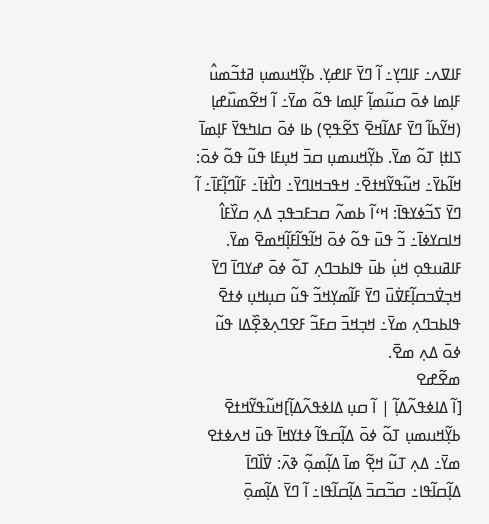ߓߊߜߍ߸ ߓߊߣߌ߲߸ ߊ߬ ߣߌ߫ ߓߊߝߌ߲. ߕߌ߲߬ߞߎߘߎ߲ ߥߙߏ߬ߘߎ߮ ߓߊ߲ߘߊ ߦߋ߫ ߛߎ߬ߘߊ߲߬ ߓߊ߲ߘߊ ߟߋ߬ ߘߌ߫߸ ߊ߬ ߞߐ߬ߘߎ߰ߝߊ߲ (ߞߌ߬ߕߊ߬ ߣߌ߫ ߓߡߊ߬ߞߐ߫ ߖߐ߬ߟߐ߲) ߕߊ ߦߋ߫ ߛߊߤߟߌ߫ ߓߊ߲ߘߊ߫ ߖߊߙߊ߲ ߠߋ߬ ߘߌ߫. ߕߌ߲߬ߞߎߘߎ߲ ߛߏ߫ ߞߎ߲ߓߊ ߟߎ߬ ߟߋ߬ ߦߋ߫: ߞߊ߬ߕߌ߫߸ ߞߎ߬ߟߌ߬ߞߙߐ߫߸ ߞߟߏߞߊߣߌ߫߸ ߣߊ߯ߙߊ߫߸ ߓߊ߬ߣߊ߲߬ߓߊ߫߸ ߊ߬ ߣߌ߫ ߖߏ߬ߦߌߟߊ߫: ߞߵߊ߬ ߕߘߍ߬ ߛߏߓߏߟߏ߲ ߡߍ߲ ߛߌ߰ߓߊ߮ ߞߊߛߌߦߊ߫߸ ߏ߬ ߟߎ߫ ߟߋ߬ ߦߋ߫ ߞߊ߬ߟߊ߬ߓߊ߲߬ߞߘߐ߫ ߘߌ߫. ߓߊߥߎߟߋ߲ ߞߎ߲߭ ߕߎ߫ ߟߊߕߏߣߍ߲ ߠߋ߬ ߦߋ߫ ߝߌߣߊ߫ ߣߌ߫ ߞߏ߲ߜ߭ߏߛߊ߲߬ߓߜ߭ߎ߫ ߣߌ߫ ߓߊ߬ߘߌ߲ߞߏ߬ ߟߎ߬ ߛߎ߲ߞߎ߲ ߦߙߐ߫ ߟߊߕߏߣߍ߲ ߘߌ߫߸ ߞߏ߲ߞߏ߫ ߛߓߏ߬ ߓߐߣߍ߲ߢߐ߲߰ߡߊ ߟߎ߬ ߦߋ߫ ߡߍ߲ ߘߐ߫.
ߘߐ߬ߝߐ
[ߊ߬ ߡߊߦߟߍ߬ߡߊ߲߬ | ߊ߬ ߛߎ߲ ߡߊߦߟߍ߬ߡߊ߲߬]ߞߎ߬ߟߌ߬ߞߙߐ߫ ߕߌ߲߬ߞߎߘߎ߲ ߠߋ߬ ߦߋ߫ ߡߊ߲߬ߛߟߊ߬ ߦߙߌߞߊ߫ ߟߎ߫ ߞߍߦߙߐ ߘߌ߫߸ ߡߍ߲ ߠߎ߬ ߞߐ߲߬ ߘߊ߫ ߡߊ߲߬ߘߋ߲߬ ߢߍ߫: ߜ߭ߊ߰ߣߊ߫ ߡߊ߲߬ߛߊ߬ߟߊ߸ ߛߏ߬ߛߏ߫ ߡߊ߲߬ߛߊ߬ߟߊ߸ ߊ߬ ߣߌ߫ ߡߊ߲߬ߘߋ߲߫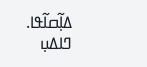ߡߊ߲߬ߛߊ߬ߟߊ.
ߣߊߡߎ߲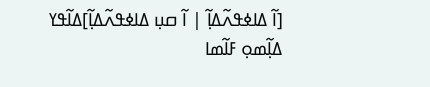[ߊ߬ ߡߊߦߟߍ߬ߡߊ߲߬ | ߊ߬ ߛߎ߲ ߡߊߦߟߍ߬ߡߊ߲߬]ߡߊ߬ߟߌ ߡߊ߲߬ߘߋ߲ ߓߊ߬ߘߊ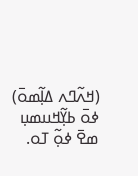(ߞߍ߬ߣߍ ߡߊ߲߬ߘߋ߫) ߦߋ߫ ߕߌ߲߬ߞߎߘߎ߲ ߘߐ߫ ߦߋ߲߬ ߠߋ.